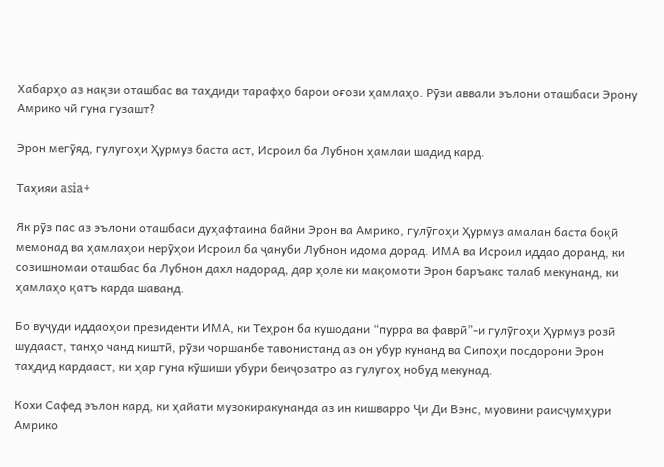Хабарҳо аз нақзи оташбас ва таҳдиди тарафҳо барои оғози ҳамлаҳо. Рӯзи аввали эълони оташбаси Эрону Амрико чӣ гуна гузашт?

Эрон мегӯяд, гулугоҳи Ҳурмуз баста аст, Исроил ба Лубнон ҳамлаи шадид кард.

Таҳияи asia+

Як рӯз пас аз эълони оташбаси дуҳафтаина байни Эрон ва Амрико, гулӯгоҳи Ҳурмуз амалан баста боқӣ мемонад ва ҳамлаҳои нерӯҳои Исроил ба ҷануби Лубнон идома дорад. ИМА ва Исроил иддао доранд, ки созишномаи оташбас ба Лубнон дахл надорад, дар ҳоле ки мақомоти Эрон баръакс талаб мекунанд, ки ҳамлаҳо қатъ карда шаванд.

Бо вуҷуди иддаоҳои президенти ИМА, ки Теҳрон ба кушодани “пурра ва фаврӣ”-и гулӯгоҳи Ҳурмуз розӣ шудааст, танҳо чанд киштӣ, рӯзи чоршанбе тавонистанд аз он убур кунанд ва Сипоҳи посдорони Эрон таҳдид кардааст, ки ҳар гуна кӯшиши убури беиҷозатро аз гулугоҳ нобуд мекунад.

Кохи Сафед эълон кард, ки ҳайати музокиракунанда аз ин кишварро Ҷи Ди Вэнс, муовини раисҷумҳури Амрико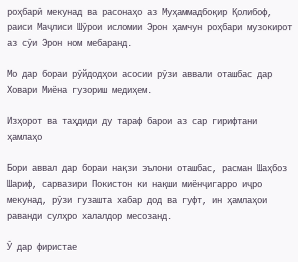роҳбарӣ мекунад ва расонаҳо аз Муҳаммадбоқир Қолибоф, раиси Маҷлиси Шӯрои исломии Эрон ҳамчун роҳбари музокирот аз сӯи Эрон ном мебаранд.

Мо дар бораи рӯйдодҳои асосии рӯзи аввали оташбас дар Ховари Миёна гузориш медиҳем.

Изҳорот ва таҳдиди ду тараф барои аз сар гирифтани ҳамлаҳо

Бори аввал дар бораи нақзи эълони оташбас, расман Шаҳбоз Шариф, сарвазири Покистон ки нақши миёнҷигарро иҷро мекунад, рӯзи гузашта хабар дод ва гуфт, ин ҳамлаҳои раванди сулҳро халалдор месозанд.

Ӯ дар фиристае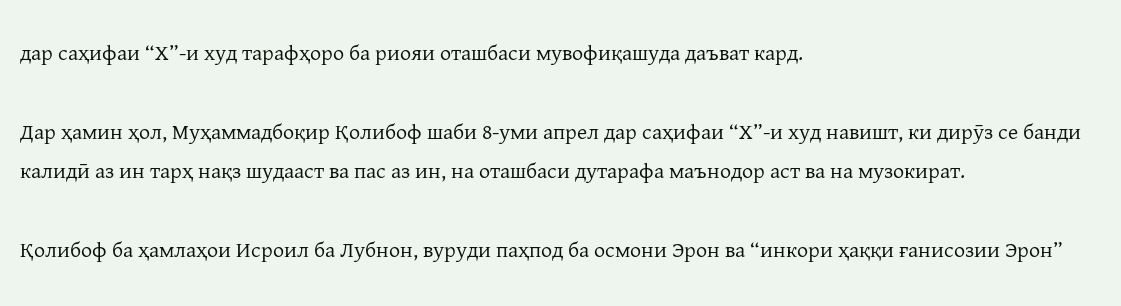дар саҳифаи “Х”-и худ тарафҳоро ба риояи оташбаси мувофиқашуда даъват кард.

Дар ҳамин ҳол, Муҳаммадбоқир Қолибоф шаби 8-уми апрел дар саҳифаи “Х”-и худ навишт, ки дирӯз се банди калидӣ аз ин тарҳ нақз шудааст ва пас аз ин, на оташбаси дутарафа маънодор аст ва на музокират.

Қолибоф ба ҳамлаҳои Исроил ба Лубнон, вуруди паҳпод ба осмони Эрон ва “инкори ҳаққи ғанисозии Эрон”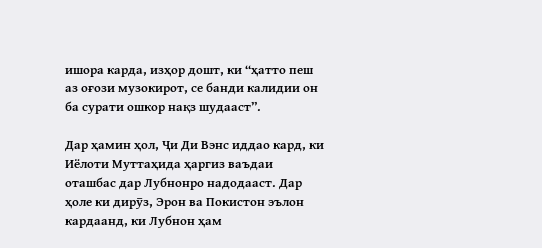ишора карда, изҳор дошт, ки “ҳатто пеш аз оғози музокирот, се банди калидии он ба сурати ошкор нақз шудааст”.

Дар ҳамин ҳол, Ҷи Ди Вэнс иддао кард, ки Иёлоти Муттаҳида ҳаргиз ваъдаи оташбас дар Лубнонро надодааст. Дар ҳоле ки дирӯз, Эрон ва Покистон эълон кардаанд, ки Лубнон ҳам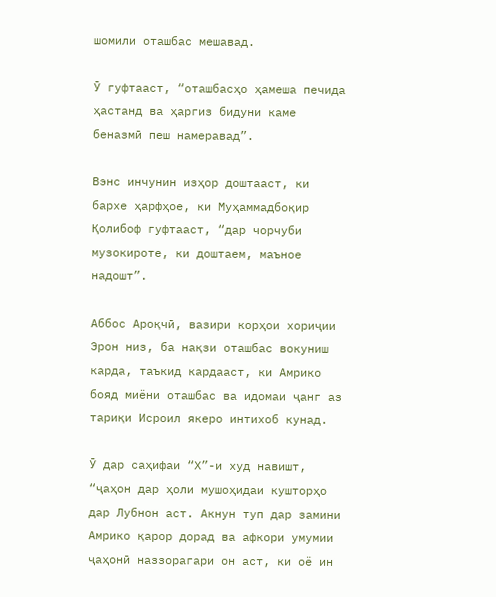шомили оташбас мешавад.

Ӯ гуфтааст, “оташбасҳо ҳамеша печида ҳастанд ва ҳаргиз бидуни каме беназмӣ пеш намеравад”.

Вэнс инчунин изҳор доштааст, ки бархе ҳарфҳое, ки Муҳаммадбоқир Қолибоф гуфтааст, “дар чорчуби музокироте, ки доштаем, маъное надошт”.

Аббос Ароқчӣ, вазири корҳои хориҷии Эрон низ, ба нақзи оташбас вокуниш карда, таъкид кардааст, ки Амрико бояд миёни оташбас ва идомаи ҷанг аз тариқи Исроил якеро интихоб кунад.

Ӯ дар саҳифаи “Х”-и худ навишт, “ҷаҳон дар ҳоли мушоҳидаи кушторҳо дар Лубнон аст. Акнун туп дар замини Амрико қарор дорад ва афкори умумии ҷаҳонӣ наззорагари он аст, ки оё ин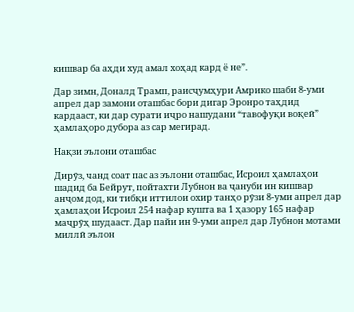кишвар ба аҳди худ амал хоҳад кард ё не”.

Дар зимн, Доналд Трамп, раисҷумҳури Амрико шаби 8-уми апрел дар замони оташбас бори дигар Эронро таҳдид кардааст, ки дар сурати иҷро нашудани “тавофуқи воқеӣ” ҳамлаҳоро дубора аз сар мегирад.

Нақзи эълони оташбас

Дирӯз, чанд соат пас аз эълони оташбас, Исроил ҳамлаҳои шадид ба Бейрут, пойтахти Лубнон ва ҷануби ин кишвар анҷом дод, ки тибқи иттилои охир танҳо рӯзи 8-уми апрел дар ҳамлаҳои Исроил 254 нафар кушта ва 1 ҳазору 165 нафар маҷрӯҳ шудааст. Дар пайи ин 9-уми апрел дар Лубнон мотами миллӣ эълон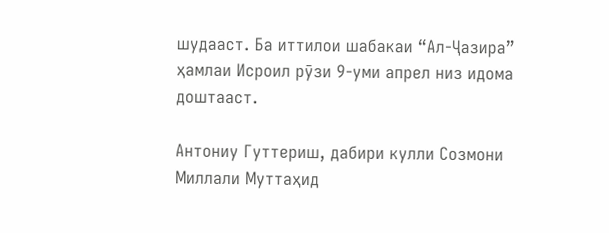шудааст. Ба иттилои шабакаи “Ал-Ҷазира” ҳамлаи Исроил рӯзи 9-уми апрел низ идома доштааст.

Антониу Гуттериш, дабири кулли Созмони Миллали Муттаҳид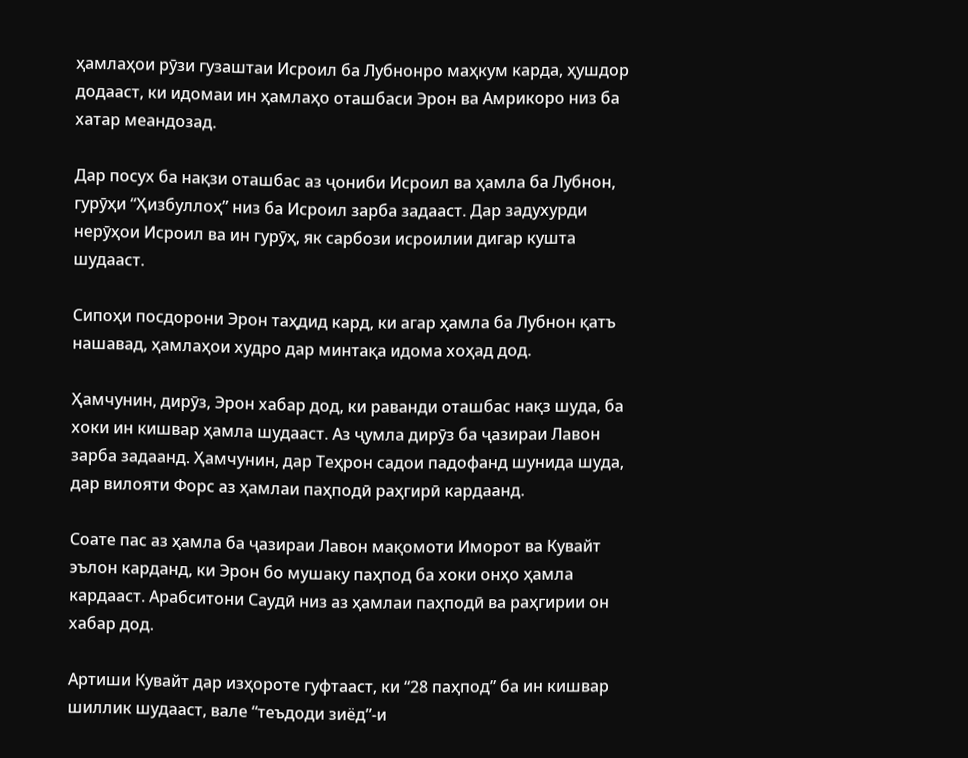ҳамлаҳои рӯзи гузаштаи Исроил ба Лубнонро маҳкум карда, ҳушдор додааст, ки идомаи ин ҳамлаҳо оташбаси Эрон ва Амрикоро низ ба хатар меандозад.

Дар посух ба нақзи оташбас аз ҷониби Исроил ва ҳамла ба Лубнон, гурӯҳи “Ҳизбуллоҳ” низ ба Исроил зарба задааст. Дар задухурди нерӯҳои Исроил ва ин гурӯҳ, як сарбози исроилии дигар кушта шудааст.

Сипоҳи посдорони Эрон таҳдид кард, ки агар ҳамла ба Лубнон қатъ нашавад, ҳамлаҳои худро дар минтақа идома хоҳад дод.

Ҳамчунин, дирӯз, Эрон хабар дод, ки раванди оташбас нақз шуда, ба хоки ин кишвар ҳамла шудааст. Аз ҷумла дирӯз ба ҷазираи Лавон зарба задаанд. Ҳамчунин, дар Теҳрон садои падофанд шунида шуда, дар вилояти Форс аз ҳамлаи паҳподӣ раҳгирӣ кардаанд.

Соате пас аз ҳамла ба ҷазираи Лавон мақомоти Иморот ва Кувайт эълон карданд, ки Эрон бо мушаку паҳпод ба хоки онҳо ҳамла кардааст. Арабситони Саудӣ низ аз ҳамлаи паҳподӣ ва раҳгирии он хабар дод.

Артиши Кувайт дар изҳороте гуфтааст, ки “28 паҳпод” ба ин кишвар шиллик шудааст, вале “теъдоди зиёд”-и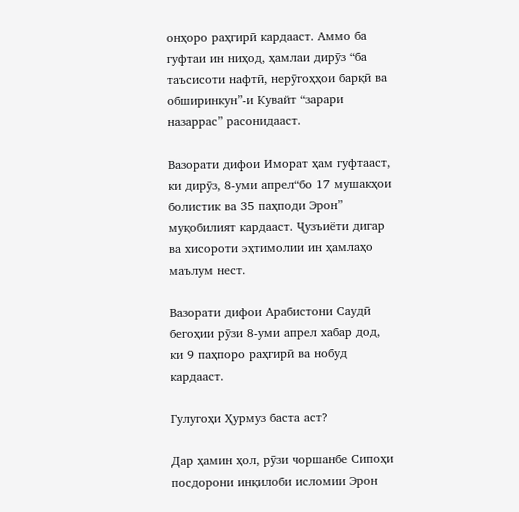онҳоро раҳгирӣ кардааст. Аммо ба гуфтаи ин ниҳод, ҳамлаи дирӯз “ба таъсисоти нафтӣ, нерӯгоҳҳои барқӣ ва обширинкун”-и Кувайт “зарари назаррас” расонидааст.

Вазорати дифои Иморат ҳам гуфтааст, ки дирӯз, 8-уми апрел“бо 17 мушакҳои болистик ва 35 паҳподи Эрон” муқобилият кардааст. Ҷузъиёти дигар ва хисороти эҳтимолии ин ҳамлаҳо маълум нест.

Вазорати дифои Арабистони Саудӣ бегоҳии рӯзи 8-уми апрел хабар дод, ки 9 паҳпоро раҳгирӣ ва нобуд кардааст.

Гулугоҳи Ҳурмуз баста аст?

Дар ҳамин ҳол, рӯзи чоршанбе Сипоҳи посдорони инқилоби исломии Эрон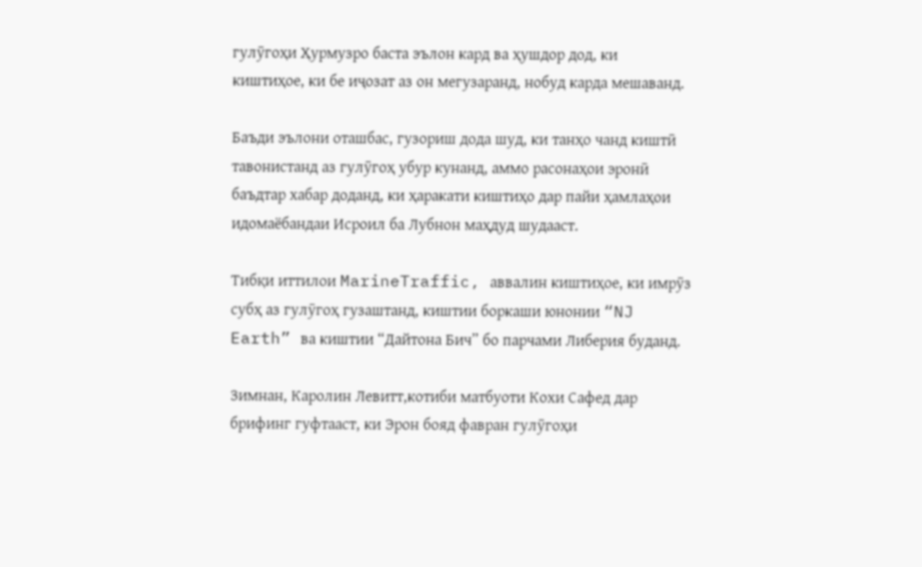гулӯгоҳи Ҳурмузро баста эълон кард ва ҳушдор дод, ки киштиҳое, ки бе иҷозат аз он мегузаранд, нобуд карда мешаванд.

Баъди эълони оташбас, гузориш дода шуд, ки танҳо чанд киштӣ тавонистанд аз гулӯгоҳ убур кунанд, аммо расонаҳои эронӣ баъдтар хабар доданд, ки ҳаракати киштиҳо дар пайи ҳамлаҳои идомаёбандаи Исроил ба Лубнон маҳдуд шудааст.

Тибқи иттилои MarineTraffic, аввалин киштиҳое, ки имрӯз субҳ аз гулӯгоҳ гузаштанд, киштии боркаши юнонии “NJ Earth” ва киштии “Дайтона Бич” бо парчами Либерия буданд.

Зимнан, Каролин Левитт,котиби матбуоти Кохи Сафед дар брифинг гуфтааст, ки Эрон бояд фавран гулӯгоҳи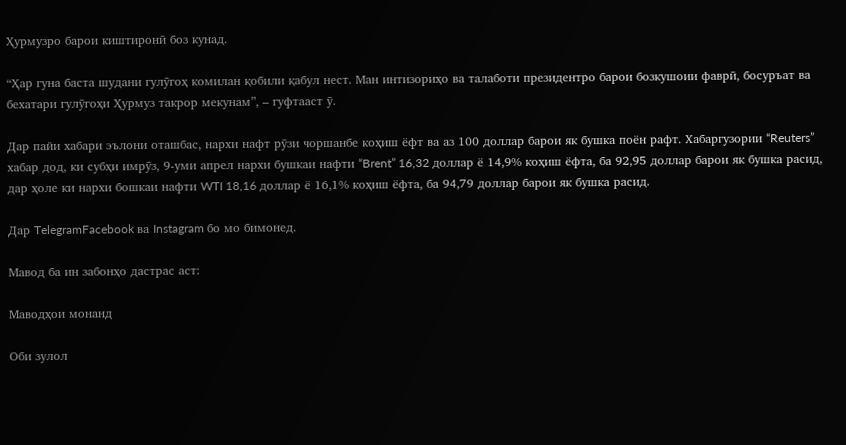Ҳурмузро барои киштиронӣ боз кунад.

“Ҳар гуна баста шудани гулӯгоҳ комилан қобили қабул нест. Ман интизориҳо ва талаботи президентро барои бозкушоии фаврӣ, босуръат ва бехатари гулӯгоҳи Ҳурмуз такрор мекунам”, – гуфтааст ӯ.

Дар пайи хабари эълони оташбас, нархи нафт рӯзи чоршанбе коҳиш ёфт ва аз 100 доллар барои як бушка поён рафт. Хабаргузории “Reuters” хабар дод, ки субҳи имрӯз, 9-уми апрел нархи бушкаи нафти “Brent” 16,32 доллар ё 14,9% коҳиш ёфта, ба 92,95 доллар барои як бушка расид, дар ҳоле ки нархи бошкаи нафти WTI 18,16 доллар ё 16,1% коҳиш ёфта, ба 94,79 доллар барои як бушка расид.

Дар TelegramFacebook ва Instagram бо мо бимонед.

Мавод ба ин забонҳо дастрас аст:

Маводҳои монанд

Оби зулол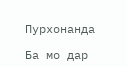Пурхонанда

Ба мо дар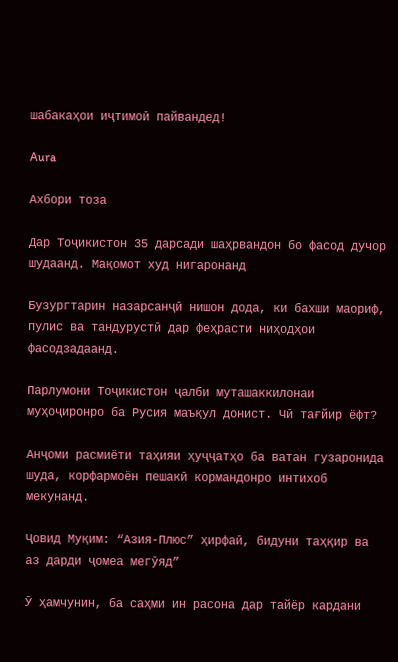шабакаҳои иҷтимоӣ пайвандед!

Aura

Ахбори тоза

Дар Тоҷикистон 35 дарсади шаҳрвандон бо фасод дучор шудаанд. Мақомот худ нигаронанд

Бузургтарин назарсанҷӣ нишон дода, ки бахши маориф, пулис ва тандурустӣ дар феҳрасти ниҳодҳои фасодзадаанд.

Парлумони Тоҷикистон ҷалби муташаккилонаи муҳоҷиронро ба Русия маъқул донист. Чӣ тағйир ёфт?

Анҷоми расмиёти таҳияи ҳуҷҷатҳо ба ватан гузаронида шуда, корфармоён пешакӣ кормандонро интихоб мекунанд.

Ҷовид Муқим: “Азия-Плюс” ҳирфаӣ, бидуни таҳқир ва аз дарди ҷомеа мегӯяд”

Ӯ ҳамчунин, ба саҳми ин расона дар тайёр кардани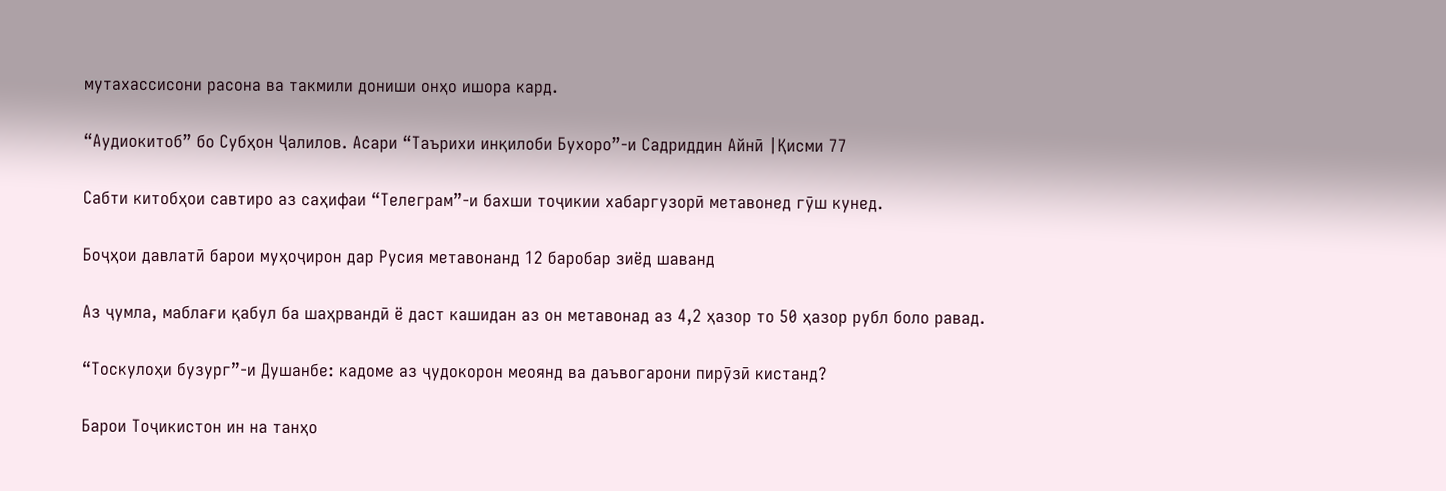мутахассисони расона ва такмили дониши онҳо ишора кард.

“Аудиокитоб” бо Субҳон Ҷалилов. Асари “Таърихи инқилоби Бухоро”-и Садриддин Айнӣ |Қисми 77

Cабти китобҳои савтиро аз саҳифаи “Телеграм”-и бахши тоҷикии хабаргузорӣ метавонед гӯш кунед.

Боҷҳои давлатӣ барои муҳоҷирон дар Русия метавонанд 12 баробар зиёд шаванд

Аз ҷумла, маблағи қабул ба шаҳрвандӣ ё даст кашидан аз он метавонад аз 4,2 ҳазор то 50 ҳазор рубл боло равад.

“Тоскулоҳи бузург”-и Душанбе: кадоме аз ҷудокорон меоянд ва даъвогарони пирӯзӣ кистанд?

Барои Тоҷикистон ин на танҳо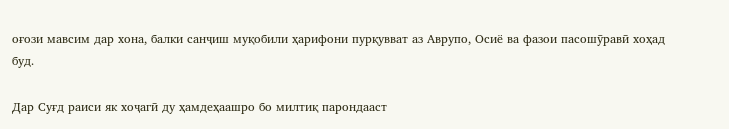оғози мавсим дар хона, балки санҷиш муқобили ҳарифони пурқувват аз Аврупо, Осиё ва фазои пасошӯравӣ хоҳад буд.

Дар Суғд раиси як хоҷагӣ ду ҳамдеҳаашро бо милтиқ парондааст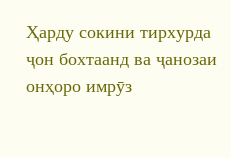Ҳарду сокини тирхурда ҷон бохтаанд ва ҷанозаи онҳоро имрӯз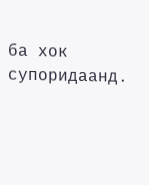ба хок супоридаанд.